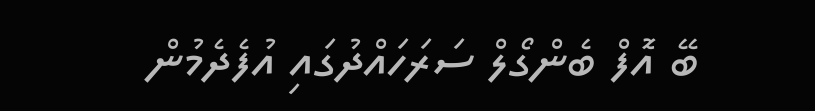ބޭ އޮފް ބެންގޯލް ސަރަހައްދުގައި އުފެދެމުން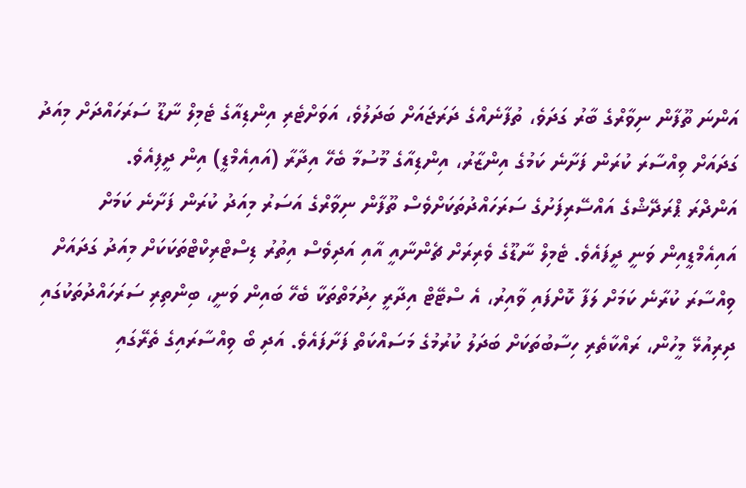އަންނަ ތޫފާން ނިވާރްގެ ބާރު ގަދަވެ، ތުފާނެއްގެ ދަރަޖައަށް ބަދަލުވެ، އަވަށްޓެރި އިންޑިއާގެ ޓެމިލް ނާޑޫ ސަރަހައްދަށް މިއަދު ގަދައަށް ވިއްސާރަ ކުރަން ފަށާނެ ކަމުގެ އިންޒާރު، އިންޑިއާގެ މޫސުމާ ބެހޭ އިދާރާ (އައިއެމްޑީ) އިން ދީފިއެވެ.
އަންދްރަ ޕްރަދޭޝްގެ އައްސޭރިފަށުގެ ސަރަހައްދުތަކަށްވެސް ތޫފާން ނިވާރްގެ އަސަރު މިއަދު ކުރަން ފަށާނެ ކަމަށް އައިއެމްޑީއިން ވަނީ ދީފައެވެ. ޓެމިލް ނާޑޫގެ ވެރިރަށް ޗެންނާއީ އާއި އަދިވެސް އިތުރު ޑިސްޓްރިކްޓްތަކަކަށް މިއަދު ގަދައަށް ވިއްސާރަ ކުރާނެ ކަމަށް ލަފާ ކޮށްފައި ވާއިރު، އެ ސްޓޭޓް އިދާރީ ހިދުމަތްތަކާ ބެހޭ ބައިން ވަނީ، ބިންތިރި ސަރަހައްދުތަކުގައި ދިރިއުޅޭ މީހުން، ރައްކާތެރި ހިސާބުތަކަށް ބަދަލު ކުރުމުގެ މަސައްކަތް ފަށާފައެވެ. އަދި ބޯ ވިއްސާރައިގެ ތެރޭގައި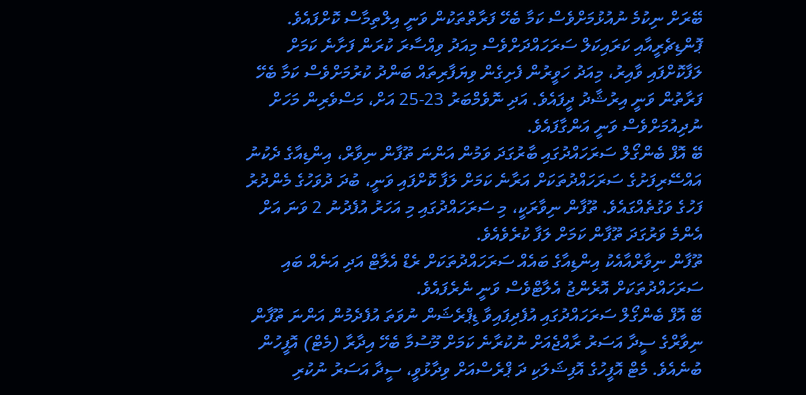ބޭރަށް ނިކުމެ ނުއުޅުމަށްވެސް ކަމާ ބެހޭ ފަރާތްތަކުން ވަނީ އިލްތިމާސް ކޮށްފައެވެ.
ޕޮންޑިޗެރީއާއި ކަރައިކަލް ސަރަހައްދަށްވެސް މިއަދު ވިއްސާރަ ކުރަން ފަށާނެ ކަމަށް ލަފާކޮށްފައި ވާއިރު، މިއަދު ހަވީރުން ފެށިގެން ވިޔަފާރިތައް ބަންދު ކުރުމަށްވެސް ކަމާ ބެހޭ ފަރާތުން ވަނީ އިރުޝާދު ދީފައެވެ. އަދި ނޮވެމްބަރު 23-25 އަށް، މަސްވެރިން މަހަށް ނުދިއުމަށްވެސް ވަނީ އަންގާފައެވެ.
ބޭ އޮފް ބެންގޯލް ސަރަހައްދުގައި ބާރުގަދަ ވަމުން އަންނަ ތޫފާން ނިވާރް، އިންޑިއާގެ ދެކުނު އައްސޭރިފަށުގެ ސަރަހައްދުތަކަށް އަރާނެ ކަމަށް ލަފާ ކޮށްފައި ވަނީ، ބުދަ ދުވަހުގެ މެންދުރު ފަހުގެ ވަގުތެއްގައެވެ. ތޫފާން ނިވާރަކީ، މި ސަރަހައްދުގައި މި އަހަރު އުފެދުނު 2 ވަނަ އަށް އެންމެ ވަރުގަދަ ތޫފާން ކަމަށް ލަފާ ކުރެވެއެވެ.
ތޫފާން ނިވާރްއާއެކު އިންޑިއާގެ ބައެއް ސަރަހައްދުތަކަށް ރެޑް އެލާޓް އަދި އަނެއް ބައި ސަރަހައްދުތަކަށް އޮރެންޖު އެލާޓްވެސް ވަނީ ނެރެފައެވެ.
ބޭ އޮފް ބެންގޯލް ސަރަހައްދުގައި އުފެދިފައިވާ ޑިޕްރެޝަން ނުވަތަ އުފެދެމުން އަންނަ ތޫފާން ނިވާރްގެ ސީދާ އަސަރު ރާއްޖެއަށް ނުކުރާނެ ކަމަށް މޫސުމާ ބެހޭ އިދާރާ (މެޓް) އޮފީހުން ބުނެއެވެ. މެޓް އޮފީހުގެ އޮފިޝަލަކި ދަ ޕްރެސްއަށް ވިދާޅުވީ، ސީދާ އަސަރު ނުކުރި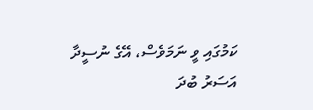ކަމުގައި ވީ ނަމަވެސް، އޭގެ ނުސީދާ އަސަރު ބުދަ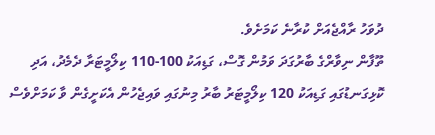ދުވަހު ރާއްޖެއަށް ކުރާނެ ކަމަށެވެ.
ތޫފާން ނިވާރްގެ ބާރުގަދަ ވަމުން ގޮސް، ގަޑިއަކު 100-110 ކިލޯމީޓަރާ ދެމެދު، އަދި ކޮޅިގަނޑުގައި ގަޑިއަކު 120 ކިލޯމީޓަރު ބާރު މިނުގައި ވައިޖެހުން އެކަށީގެން ވާ ކަމަށްވެސް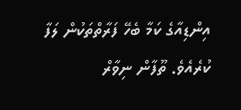އިންޑިއާގެ ކަމާ ބެހޭ ފަރާތްތަކުން ލަފާ ކުރެއެވެ. ތޫފާން ނިވާރް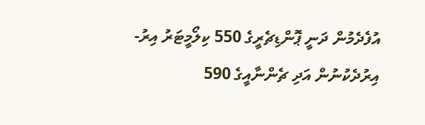އުފެދެމުން ދަނީ ޕޮންޑިޗެރީގެ 550 ކިލޯމީޓަރު އިރު-އިރުދެކުނުން އަދި ޗެންނާއީގެ 590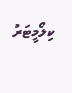ކިލޯމީޓަރު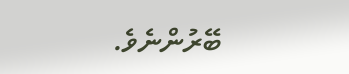ބޭރުންނެވެ.